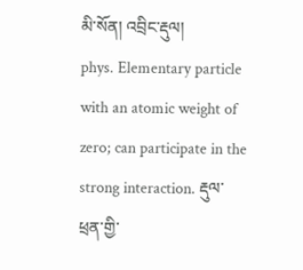མི་སོན། འབྲིང་རྡུལ།
phys. Elementary particle with an atomic weight of zero; can participate in the strong interaction. རྡུལ་ཕྲན་གྱི་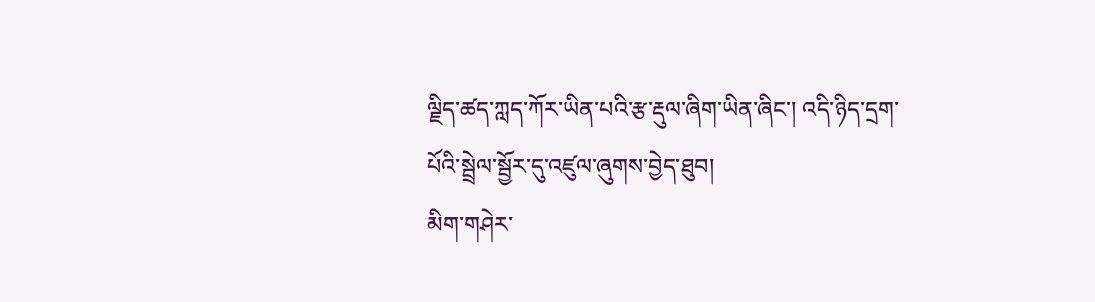ལྗིད་ཚད་ཀླད་ཀོར་ཡིན་པའི་རྩ་རྡུལ་ཞིག་ཡིན་ཞིང་། འདི་ཉིད་དྲག་པོའི་སྦྲེལ་སྦྱོར་དུ་འཛུལ་ཞུགས་བྱེད་ཐུབ།
མིག་གཤེར་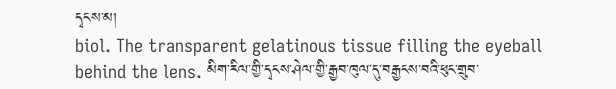དྭངས་མ།
biol. The transparent gelatinous tissue filling the eyeball behind the lens. མིག་རིལ་གྱི་དྭངས་ཤེལ་གྱི་རྒྱབ་ཁུལ་དུ་བརྒྱངས་བའི་ཕུང་གྲུབ་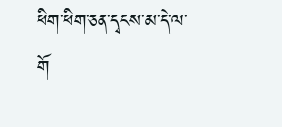ཕིག་ཕིག་ཅན་དྭངས་མ་དེ་ལ་གོ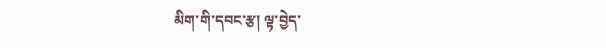མིག་གི་དབང་རྩ། ལྟ་བྱེད་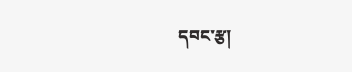དབང་རྩ།